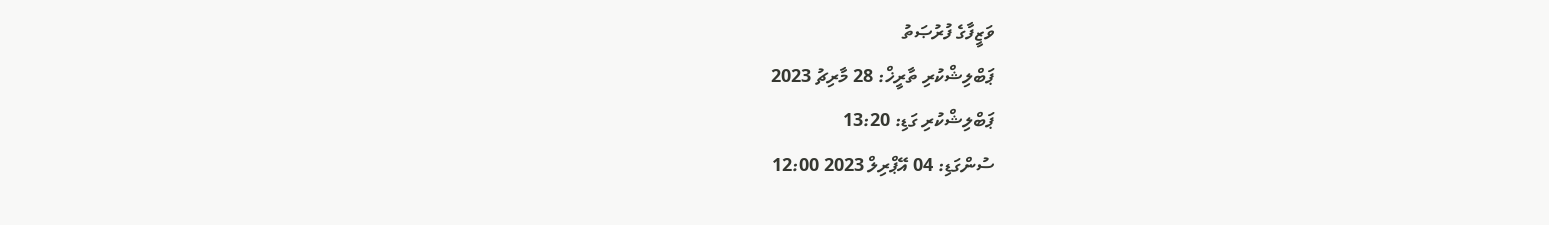ވަޒީފާގެ ފުރުޞަތު
ޕަބްލިޝްކުރި ތާރީޚް: 28 މާރިޗު 2023
ޕަބްލިޝްކުރި ގަޑި: 13:20
ސުންގަޑި: 04 އޭޕްރިލް 2023 12:00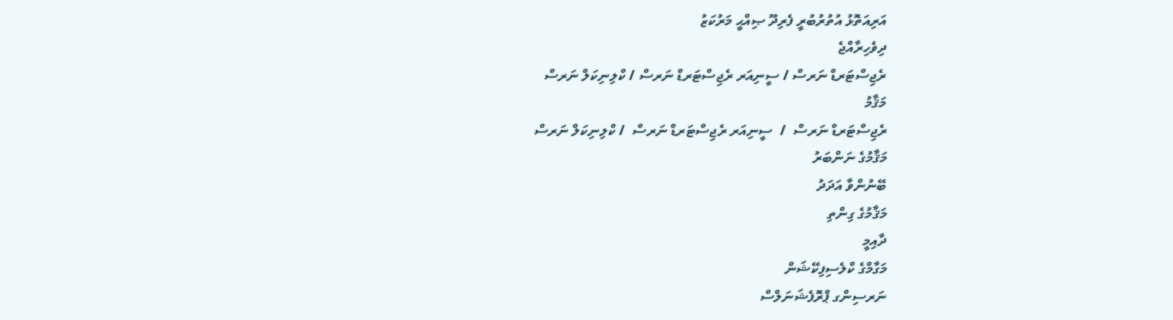އަރިއަތޮޅު އުތުރުބުރީ ފެރިދޫ ޞިއްޙީ މަރުކަޒު
ދިވެހިރާއްޖެ
ރެޖިސްޓަރޑް ނަރސް / ސީނިއަރ ރެޖިސްޓަރޑް ނަރސް / ކްލިނިކަލް ނަރސް
މަޤާމު
ރެޖިސްޓަރޑް ނަރސް  /  ސީނިއަރ ރެޖިސްޓަރޑް ނަރސް  / ކްލިނިކަލް ނަރސް
މަޤާމުގެ ނަންބަރު
ބޭނުންވާ އަދަދު
މަޤާމުގެ ގިންތި
ދާއިމީ
މަގާމްގެ ކްލެސިފިކޭޝަން
ނަރސިންގ ޕްރޮފެޝަނަލްސް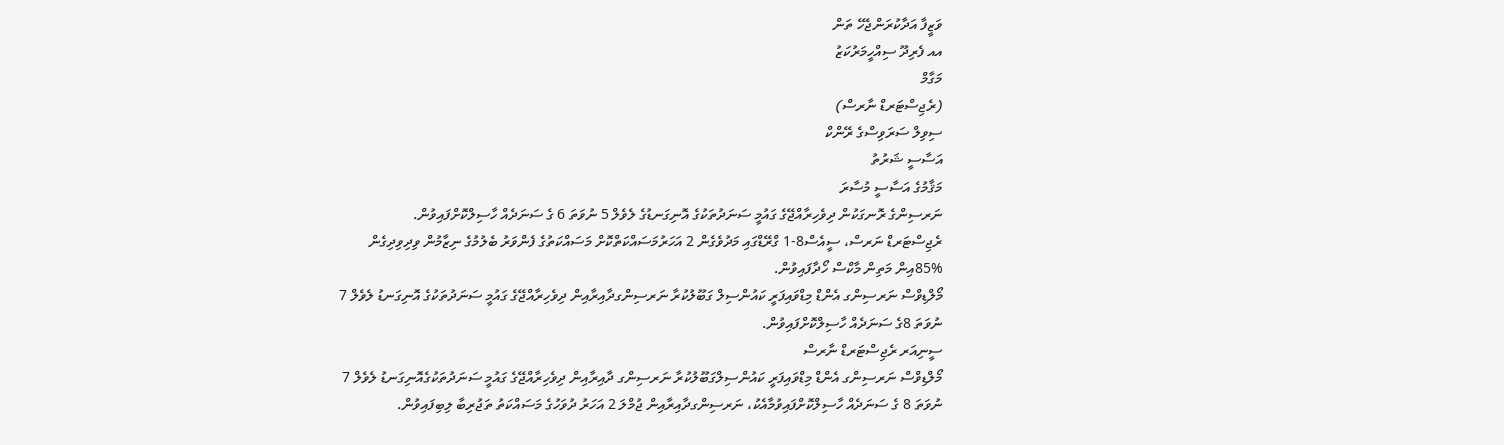ވަޒީފާ އަދާކުރަންޖެހޭ ތަން
އއ ފެރިދޫ ސިއްހީމަރުކަޒު
މަގާމް
(ރެޖިސްޓަރޑް ނާރސް)
ސިވިލް ސަރަވިސްގެ ރޭންކް
އަސާސީ ޝަރުތު
މަޤާމުގެ އަސާސީ މުސާރަ
ނަރސިންގެ ރޮނގަކުން ދިވެހިރާއްޖޭގެ ގައުމީ ސަނަދުތަކުގެ އޮނިގަނޑުގެ ލެވެލް 5 ނުވަތަ 6 ގެ ސަނަދެއް ހާސިލްކޮށްފައިވުން.
ރެޖިސްޓަރޑް ނަރސް، ސީއެސް8-1 ގްރޭޑްގައި މަދުވެގެން 2 އަހަރުމަސައްކަތްކޮށް މަސައްކަތުގެ ފެންވަރު ބެލުމުގެ ނިޒާމުން ވިދިވިދިގެން %85އިން މަތިން މާކްސް ހޯދާފައިވުން.
މޯލްޑިވްސް ނަރސިންގ އެންޑް މިޑްވައިފަރީ ކައުންސިލް ގަބޫލުކުރާ ނަރސިންގދާއިރާއިން ދިވެހިރާއްޖޭގެ ގައުމީ ސަނަދުތަކުގެ އޮނިގަނޑު ލެވެލް 7 ނުވަތަ 8ގެ ސަނަދެއް ހާސިލްކޮށްފައިވުން.
ސީނިއަރ ރެޖިސްޓަރޑް ނާރސް
މޯލްޑިވްސް ނަރސިންގ އެންޑް މިޑްވައިފަރީ ކައުންސިލްގަބޫލުކުރާ ނަރސިންގ ދާއިރާއިން ދިވެހިރާއްޖޭގެ ގައުމީ ސަނަދުތަކުގެއޮނިގަނޑު ލެވެލް 7 ނުވަތަ 8 ގެ ސަނަދެއް ހާސިލްކޮށްފައިވުމާއެކު، ނަރސިންގދާއިރާއިން ޖުމްލަ 2 އަހަރު ދުވަހުގެ މަސައްކަތު ތަޖުރިބާ ލިބިފައިވުން.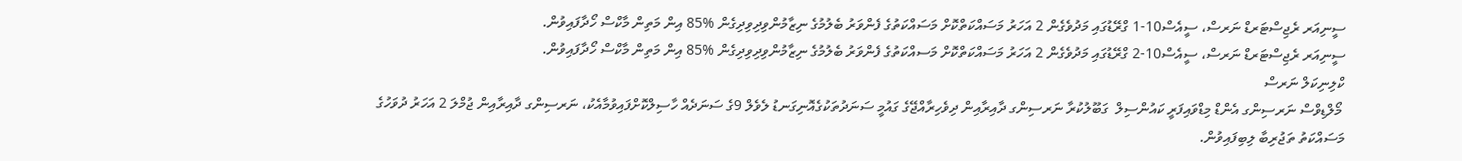ސީނިއަރ ރެޖިސްޓަރޑް ނަރސް، ސީއެސް10-1 ގްރޭޑުގައި މަދުވެގެން 2 އަހަރު މަސައްކަތްކޮށް މަސައްކަތުގެ ފެންވަރު ބެލުމުގެ ނިޒާމުންވިދިވިދިގެން %85 އިން މަތިން މާކްސް ހޯދާފައިވުން.
ސީނިއަރ ރެޖިސްޓަރޑް ނަރސް، ސީއެސް10-2 ގްރޭޑުގައި މަދުވެގެން 2 އަހަރު މަސައްކަތްކޮށް މަސއްކަތުގެ ފެންވަރު ބެލުމުގެ ނިޒާމުންވިދިވިދިގެން %85 އިން މަތިން މާކްސް ހޯދާފައިވުން.
ކްލިނިކަލް ނަރސް
 މޯލްޑިވްސް ނަރސިންގ އެންޑް މިޑްވައިފަރީ ކައުންސިލް  ގަބޫލުކުރާ ނަރސިންގ ދާއިރާއިން ދިވެހިރާއްޖޭގެ ގައުމީ ސަނަދުތަކުގެއޮނިގަނޑު ލެވެލް 9ގެ ސަނަދެއް ހާސިލްކޮށްފައިވުމާއެކު، ނަރސިންގ ދާއިރާއިން ޖުމްލަ 2 އަހަރު ދުވަހުގެ މަސައްކަތު ތަޖުރިބާ ލިބިފައިވުން.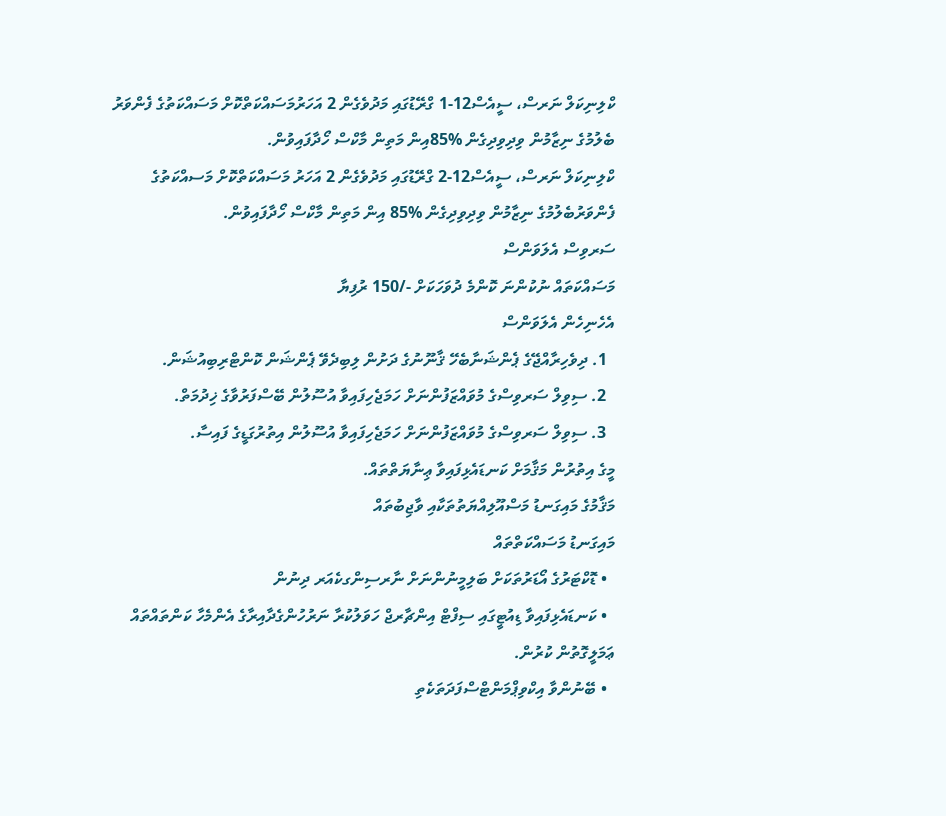ކްލިނިކަލް ނަރސް، ސީއެސް12-1 ގްރޭޑުގައި މަދުވެގެން 2 އަހަރުމަސައްކަތްކޮށް މަސައްކަތުގެ ފެންވަރު ބެލުމުގެ ނިޒާމުން ވިދިވިދިގެން %85އިން މަތިން މާކްސް ހޯދާފައިވުން.
ކްލިނިކަލް ނަރސް، ސީއެސް12-2 ގްރޭޑުގައި މަދުވެގެން 2 އަހަރު މަސައްކަތްކޮށް މަސއްކަތުގެ ފެންވަރުބެލުމުގެ ނިޒާމުން ވިދިވިދިގެން %85 އިން މަތިން މާކްސް ހޯދާފައިވުން.
ސަރވިސް އެލަވަންސް
މަސައްކަތައް ނުކުންނަ ކޮންމެ ދުވަހަކަށް -/150 ރުފިޔާ
އެހެނިހެން އެލަވަންސް
  1. ދިވެހިރާއްޖޭގެ ޕެންޝަނާބެހޭ ޤާނޫނުގެ ދަށުން ލިބިދެވޭ ޕެންޝަން ކޮންޓްރިބިއުޝަން.
  2. ސިވިލް ސަރވިސްގެ މުވައްޒަފުންނަށް ހަމަޖެހިފައިވާ އުސޫލުން ބޭސްފަރުވާގެ ޚިދުމަތް.
  3. ސިވިލް ސަރވިސްގެ މުވައްޒަފުންނަށް ހަމަޖެހިފައިވާ އުސޫލުން އިތުރުގަޑީގެ ފައިސާ.
މީގެ އިތުރުން މަޤާމަށް ކަނޑައެޅިފައިވާ ޢިނާޔަތްތައް.
މަޤާމުގެ މައިގަނޑު މަސްއޫލިއްޔަތުތަކާއި ވާޖިބުތައް
މައިގަނޑު މަސައްކަތްތައް
  • ޑޮކްޓަރުގެ އޯޑަރުތަކަށް ބަލިމީނުންނަށް ނާރސިންގކެއަރ ދިނުން
  • ކަނޑައެޅިފައިވާ ޑިއުޓީގައި ސިފްޓް އިންޗާރޖް ހަވަލުކުރާ ނަރުހުންގެދާއިރާގެ އެންމެހާ ކަންތައްތައް ޢަމަލީގޮތުން ކުރުން.
  • ބޭނުންވާ އިކްވިޕްމަންޓްސްފަދަތަކެތި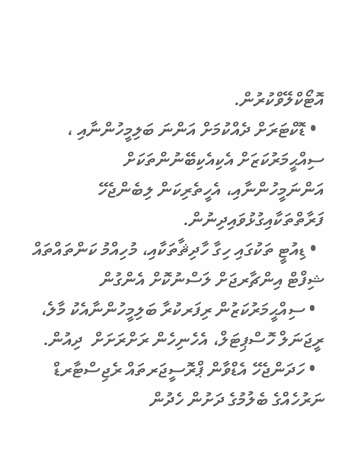އޮޓޯކްލޭވްކުރުން.
  • ޑޮކްޓަރަށް ދެއްކުމަށް އަންނަ ބަލިމީހުންނާއި ، ސިއްޙީމަރުކަޒަށް އެކިއެކިބޭނުންތަކަށް އަންނަމީހުންނާއި، އެހީތެރިކަން ލިބެންޖެހޭ ފަރާތްތަކާއިގުޅުވައިދިނުން.
  • ޑިއުޓީ ތަކުގައި ހިގާ ހާދިޘާތަކާއި، މުހިއްމު ކަންތައްތައް ޝިފްޓް އިންޗާރޖަށް ލަސްނުކޮށް އެންގުން
  • ސިއްޙީމަރުކަޒުން ރިފަރކުރާ ބަލިމީހުންނާއެކު މާލެ، ރީޖަނަލް ހޮސްޕިޓަލް، އެހެނިހެން ރަށްރަށަށް  ދިއުން.
  • ހަދަންޖެހޭ އެޑްވާން ޕްރޮސީޖަރތައް ރެޖިސްޓާރޑް ނަރުހެއްގެ ބެލުމުގެ ދަށުން ހެދުން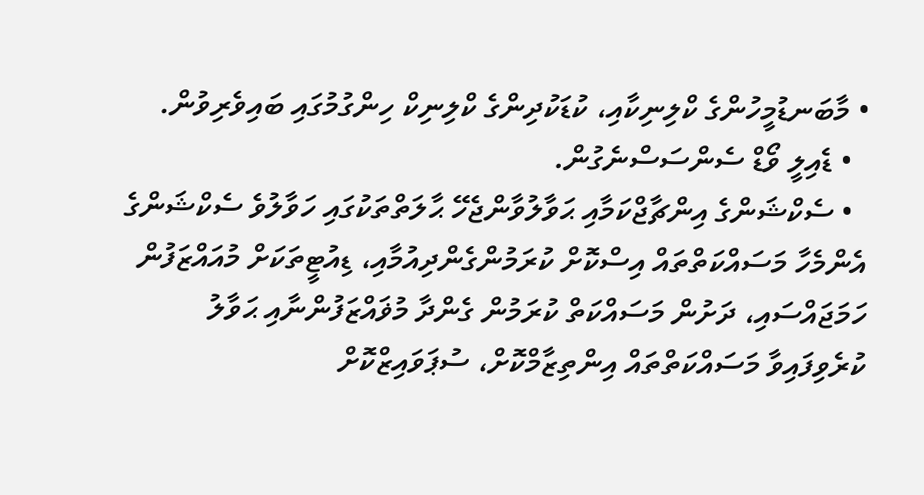• މާބަނޑުމީހުންގެ ކްލިނިކާއި، ކުޑަކުދިންގެ ކްލިނިކް ހިންގުމުގައި ބައިވެރިވުން.
  • ޑެއިލީ ވޯޑް ސެންސަސްނެގުން.
  • ސެކްޝަންގެ އިންޗާޖްކަމާއި ޙަވާލުވާންޖެހޭ ޙާލަތްތަކުގައި ހަވާލުވެ ސެކްޝަންގެ އެންމެހާ މަސައްކަތްތައް އިސްކޮށް ކުރަމުންގެންދިއުމާއި، ޑިއުޓީތަކަށް މުއައްޒަފުން ހަމަޖައްސައި، ދަށުން މަސައްކަތް ކުރަމުން ގެންދާ މުޥައްޒަފުންނާއި ޙަވާލު ކުރެވިފައިވާ މަސައްކަތްތައް އިންތިޒާމްކޮށް، ސުޕަވައިޒްކޮށް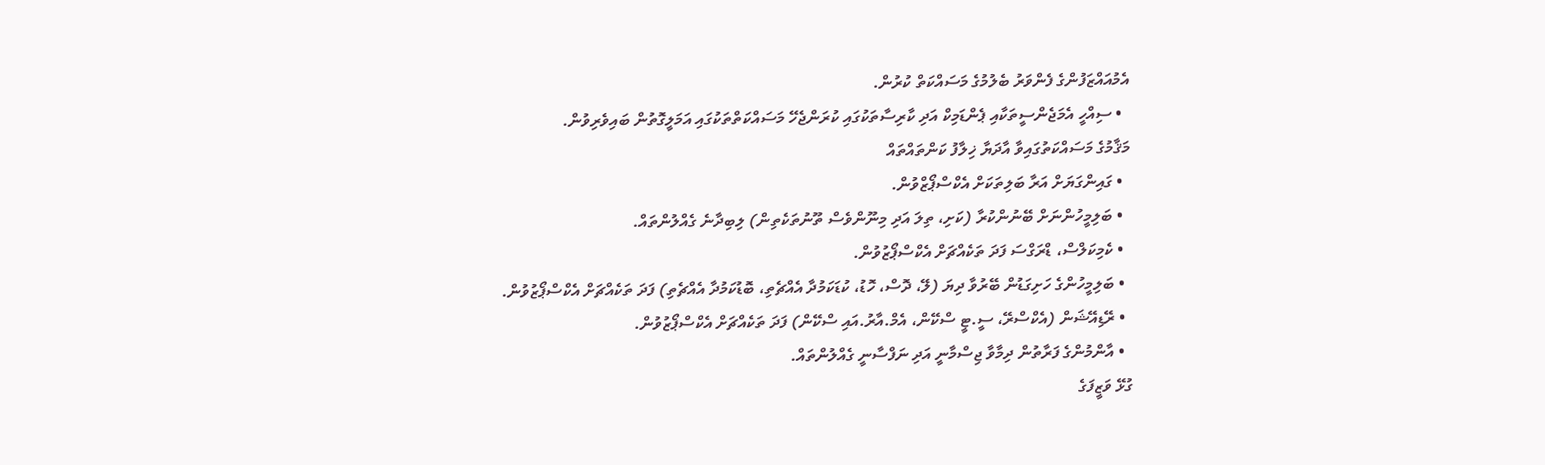އެމުއައްޒަފުންގެ ފެންވަރު ބެލުމުގެ މަސައްކަތް ކުރުން.
  • ސިއްހީ އެމަޖެންސީތަކާއި ޕެންޑަމިކް އަދި ކާރިސާތަކުގައި ކުރަންޖެހޭ މަސައްކަތްތަކުގައި އަމަލީގޮތުން ބައިވެރިވުން.
މަޤާމުގެ މަސައްކަތުގައިވާ އާދަޔާ ޚިލާފު ކަންތައްތައް
  • ގައިންގަޔަށް އަރާ ބަލިތަކަށް އެކްސްޕޯޒްވުން.
  • ބަލިމީހުންނަށް ބޭނުންކުރާ (ކަށި، ތިލަ އަދި މިނޫންވެސް ތޫނުތަކެތިން) ލިބިދާނެ ގެއްލުންތައް.
  • ކެމިކަލްސް، ޑްރަގްސަ ފަދަ ތަކެއްޗަށް އެކްސްޕޯޒުވުން.
  • ބަލިމީހުންގެ ހަށިގަޑުން ބޭރުވާ ދިޔަ (ލޭ، ދޮސް، ހޮޑު، ކުޑަކަމުދާ އެއްޗެތި، ބޮޑުކަމުދާ އެއްޗެތި) ފަދަ ތަކެއްޗަށް އެކްސްޕޯޒުވުން.
  • ރޭޑިއޭޝަން (އެކްސްރޭ، ސީ.ޓީ ސްކޭން، އެމް.އާރު.އައި ސްކޭން) ފަދަ ތަކެއްޗަށް އެކްސްޕޯޒުވުން.
  • އާންމުންގެ ފަރާތުން ދިމާވާ ޖިސްމާނީ އަދި ނަފްސާނީ ގެއްލުންތައް.
ގުޅޭ ވަޒީފަގެ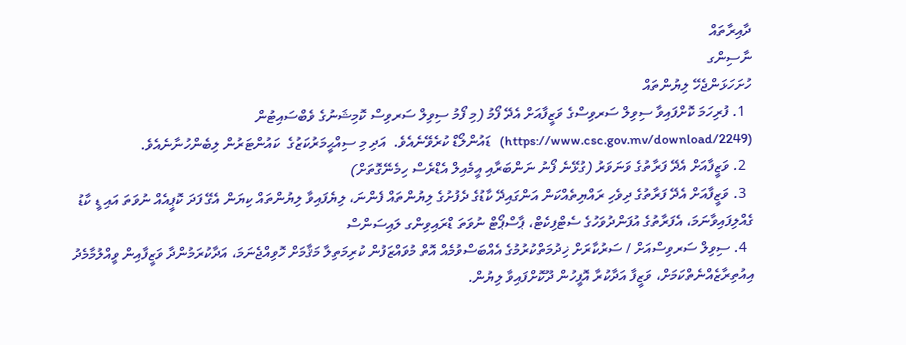ދާއިރާތައް
ނާސިންގ
ހުށަހަޅަންޖެހޭ ލިޔުންތައް
  1. ފުރިހަމަ ކޮށްފައިވާ ސިވިލް ސަރވިސްގެ ވަޒީފާއަށް އެދޭ ފޯމު (މި ފޯމު ސިވިލް ސަރވިސް ކޮމިޝަނުގެ ވެބްސައިޓުން (https://www.csc.gov.mv/download/2249)   ޑައުންލޯޑް ކުރެވޭނެއެވެ.  އަދި މި ސިއްޙީމަރުކަޒުގެ  ކައުންޓަރުން ލިބެންހުނާނެއެވެ.
  2. ވަޒީފާއަށް އެދޭ ފަރާތުގެ ވަނަވަރު (ގުޅޭނެ ފޯނު ނަންބަރާއި އީމެއިލް އެޑްރެސް ހިމެނޭގޮތަށް)
  3. ވަޒީފާއަށް އެދޭ ފަރާތުގެ ދިވެހި ރައްޔިތެއްކަން އަންގައިދޭ ކާޑުގެ ދެފުށުގެ ލިޔުންތައް ފެންނަ، ލިޔެފައިވާ ލިޔުންތައް ކިޔަން އެގޭ ފަދަ ކޮޕީއެއް ނުވަތަ އައި ޑީ ކާޑު ގެއްލިފައިވާނަމަ، އެފަރާތުގެ އުފަންދުވަހުގެ ސެޓްފިކެޓް، ޕާސްޕޯޓް ނުވަތަ ޑްރައިވިންގ ލައިސަންސް
  4. ސިވިލް ސަރވިސްއަށް / ސަރުކާރަށް ޚިދުމަތްކުރުމުގެ އެއްބަސްވުމެއް އޮތް މުވައްޒަފުން ކުރިމަތިލާ މަޤާމަށް ހޮވިއްޖެނަމަ، އަދާކުރަމުންދާ ވަޒީފާއިން ވީއްލުމާމެދު އިއުތިރާޒެއްނެތްކަމަށް، ވަޒީފާ އަދާކުރާ އޮފީހުން ދޫކޮށްފައިވާ ލިޔުން.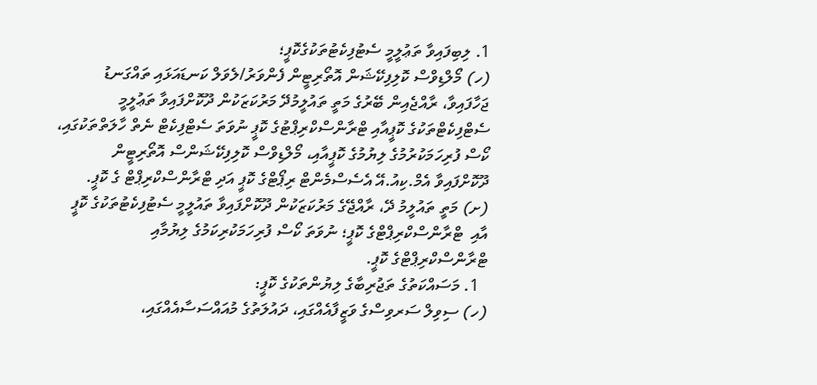1. ލިބިފައިވާ ތަޢުލީމީ ސެޓުފިކެޓުތަކުގެކޮޕީ؛
(ހ) މޯލްޑިވްސް ކޮލިފިކޭޝަން އޮތޯރިޓީން ފެންވަރު/ލެވަލް ކަނޑައަޅައި ތައްގަނޑު ޖަހާފައިވާ، ރާއްޖެއިން ބޭރުގެ މަތީ ތައުލީމުދޭ މަރުކަޒަކުން ދޫކޮށްފައިވާ ތަޢުލީމީ ސެޓްފިކެޓްތަކުގެ ކޮޕީއާއި ޓްރާންސްކްރިޕްޓުގެ ކޮޕީ ނުވަތަ ސެޓްފިކެޓް ނެތް ހާލަތްތަކުގައި، ކޯސް ފުރިހަމަކުރުމުގެ ލިޔުމުގެ ކޮޕީއާއި، މޯލްޑިވްސް ކޮލިފިކޭޝަންސް އޮތޯރިޓީން ދޫކޮށްފައިވާ އެމް.ކިއު.އޭ އެސެސްމެންޓް ރިޕޯޓްގެ ކޮޕީ އަދި ޓްރާންސްކްރިޕްޓް ގެ ކޮޕީ.
(ށ) މަތީ ތައުލީމު ދޭ، ރާއްޖޭގެ މަރުކަޒަކުން ދޫކޮށްފައިވާ ތައުލީމީ ސެޓުފިކެޓުތަކުގެ ކޮޕީ އާއި  ޓްރާންސްކްރިޕްޓްގެ ކޮޕީ؛ ނުވަތަ ކޯސް ފުރިހަމަކުރިކަމުގެ ލިޔުމާއި ޓްރާންސްކްރިޕްޓްގެ ކޮޕީ.
  1. މަސައްކަތުގެ ތަޖުރިބާގެ ލިޔުންތަކުގެ ކޮޕީ:
(ހ) ސިވިލް ސަރވިސްގެ ވަޒީފާއެއްގައި، ދައުލަތުގެ މުއައްސަސާއެއްގައި،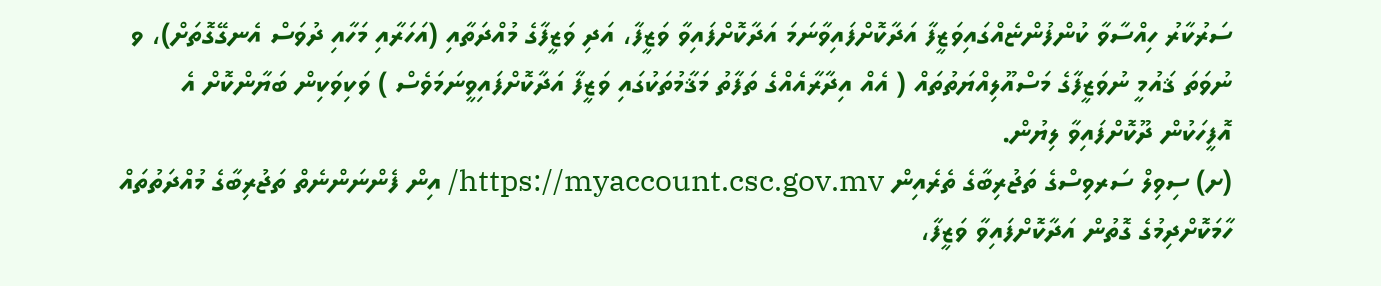ސަރުކާރު ހިއްސާވާ ކުންފުންޏެއްގައިވަޒީފާ އަދާކޮށްފައިވާނަމަ އަދާކޮށްފައިވާ ވަޒީފާ، އަދި ވަޒީފާގެ މުއްދަތާއި (އަހަރާއި މަހާއި ދުވަސް އެނގޭގޮތަށް)، ވ ނުވަތަ ޤައުމީ ނުވަޒީފާގެ މަސްއޫލިއްޔަތުތައް ( އެއް އިދާރާއެއްގެ ތަފާތު މަޤާމުތަކުގައި ވަޒީފާ އަދާކޮށްފައިވީނަމަވެސް ) ވަކިވަކިން ބަޔާންކޮށް އެ އޮފީހަކުން ދޫކޮށްފައިވާ ލިޔުން.
(ށ) ސިވިލް ސަރވިސްގެ ތަޖުރިބާގެ ތެރެއިން https://myaccount.csc.gov.mv/ އިން ފެންނަންނެތް ތަޖުރިބާގެ މުއްދަތުތައް ހާމަކޮށްދިމުގެ ގޮތުން އަދާކޮށްފައިވާ ވަޒީފާ،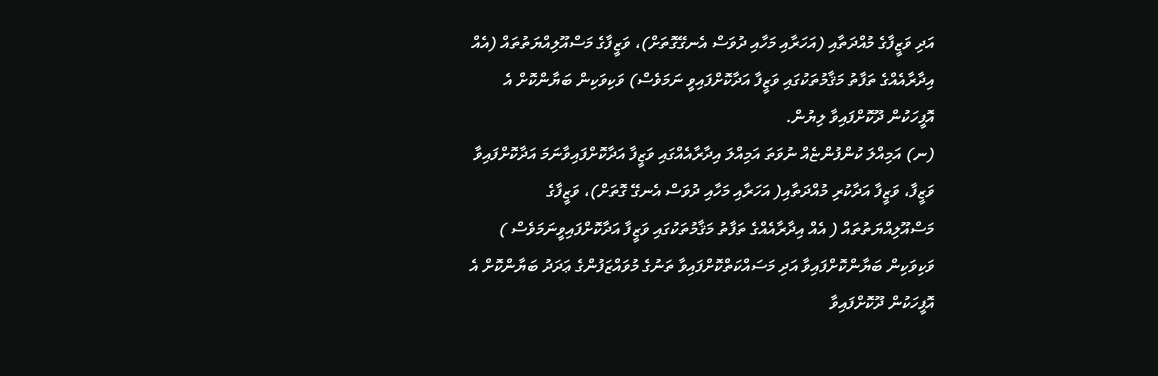އަދި ވަޒީފާގެ މުއްދަތާއި (އަހަރާއި މަހާއި ދުވަސް އެނގޭގޮތަށް)، ވަޒީފާގެ މަސްއޫލިއްޔަތުތައް (އެއް އިދާރާއެއްގެ ތަފާތު މަޤާމުތަކުގައި ވަޒީފާ އަދާކޮށްފައިވީ ނަމަވެސް) ވަކިވަކިން ބަޔާންކޮށް އެ އޮފީހަކުން ދޫކޮށްފައިވާ ލިޔުން.
(ނ) އަމިއްލަ ކުންފުންޏެއް ނުވަތަ އަމިއްލަ އިދާރާއެއްގައި ވަޒީފާ އަދާކޮށްފައިވާނަމަ އަދާކޮށްފައިވާ ވަޒީފާ، ވަޒީފާ އަދާކުރި މުއްދަތާއި( އަހަރާއި މަހާއި ދުވަސް އެނގޭ ގޮތަށް)، ވަޒީފާގެ މަސްއޫލިއްޔަތުތައް ( އެއް އިދާރާއެއްގެ ތަފާތު މަޤާމުތަކުގައި ވަޒީފާ އަދާކޮށްފައިވީނަމަވެސް ) ވަކިވަކިން ބަޔާންކޮށްފައިވާ އަދި މަސައްކަތްކޮށްފައިވާ ތަނުގެ މުވައްޒަފުންގެ ޢަދަދު ބަޔާންކޮށް އެ އޮފީހަކުން ދޫކޮށްފައިވާ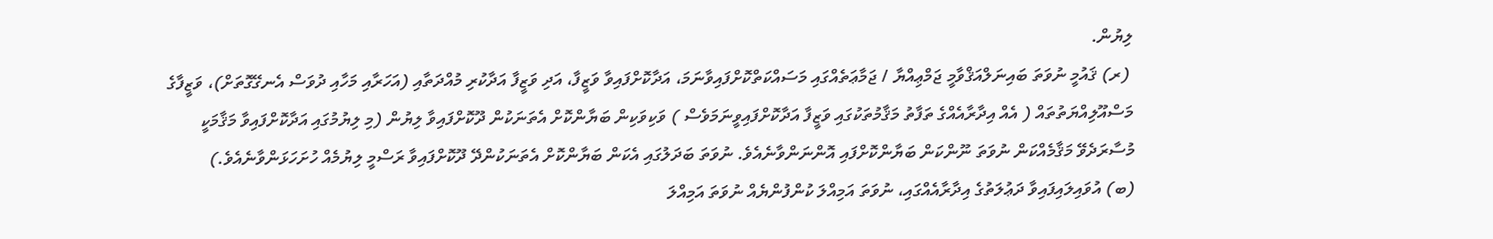ލިޔުން.
 (ރ) ޤައުމީ ނުވަތަ ބައިނަލްއަޤްވާމީ ޖަމްޢިއްޔާ / ޖަމާޢަތެއްގައި މަސައްކަތްކޮށްފައިވާނަމަ، އަދާކޮށްފައިވާ ވަޒީފާ، އަދި ވަޒީފާ އަދާކުރި މުއްދަތާއި (އަހަރާއި މަހާއި ދުވަސް އެނގޭގޮތަށް)، ވަޒީފާގެ މަސްއޫލިއްޔަތުތައް ( އެއް އިދާރާއެއްގެ ތަފާތު މަޤާމުތަކުގައި ވަޒީފާ އަދާކޮށްފައިވީނަމަވެސް ) ވަކިވަކިން ބަޔާންކޮށް އެތަނަކުން ދޫކޮށްފައިވާ ލިޔުން (މި ލިޔުމުގައި އަދާކޮށްފައިވާ މަޤާމަކީ މުސާރަދެވޭ މަޤާމެއްކަން ނުވަތަ ނޫންކަން ބަޔާންކޮށްފައި އޮންނަންވާނެއެވެ. ނުވަތަ ބަދަލުގައި އެކަން ބަޔާންކޮށް އެތަނަކުންދޭ ދޫކޮށްފައިވާ ރަސްމީ ލިޔުމެއް ހުށަހަޅަންވާނެއެވެ.)
(ބ) އުވައިލައިފައިވާ ދަޢުލަތުގެ އިދާރާއެއްގައި، ނުވަތަ އަމިއްލަ ކުންފުންޔެއް ނުވަތަ އަމިއްލަ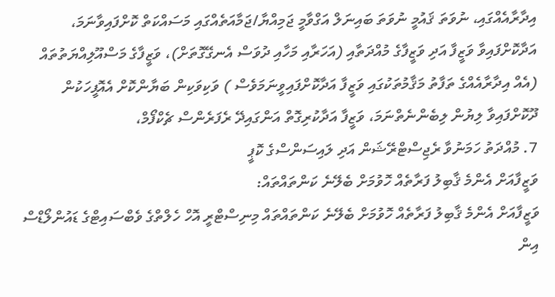އިދާރާއެއްގައި، ނުވަތަ ޤައުމީ ނުވަތަ ބައިނަލް އަގްވާމީ ޖަމިއްޔާ/ޖަމާއަތެއްގައި މަސައްކަތް ކޮށްފައިވާނަމަ، އަދާކޮށްފައިވާ ވަޒީފާ އަދި ވަޒީފާގެ މުއްދަތާއި (އަހަރާއި މަހާއި ދުވަސް އެނގޭގޮތަށް)، ވަޒީފާގެ މަސްއޫލިއްޔަތުތައް (އެއް އިދާރާއެއްގެ ތަފާތު މަޤާމުތަކުގައި ވަޒީފާ އަދާކޮށްފައިވީނަމަވެސް ) ވަކިވަކިން ބަޔާންކޮށް އެއޮފީހަކުން ދޫކޮށްފައިވާ ލިޔުން ލިބެންނެތްނަމަ، ވަޒީފާ އަދާކުރިގޮތް އަންގައިދޭ ރެފަރެންސް ޗެކްފޯމް،
7. މުއްދަތު ހަމަނުވާ ރެޖިސްޓްރޭޝަން އަދި ލައިސަންސްގެ ކޮޕީ
ވަޒީފާއަށް އެންމެ ޤާބިލު ފަރާތެއް ހޮވުމަށް ބެލޭނެ ކަންތައްތައް:
ވަޒީފާއަށް އެންމެ ޤާބިލު ފަރާތެއް ހޮވުމަށް ބެލޭނެ ކަންތައްތައް މިނިސްޓްރީ އޮހް ހެލްތްގެ ވެބްސައިޓްގެ ޑައުންލޯޑްސް އިން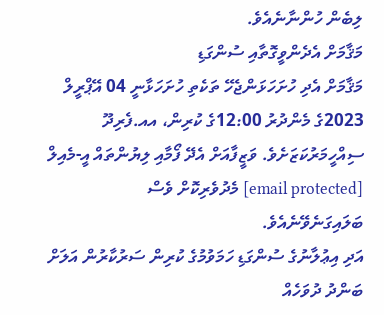ލިބެން ހުންނާނެއެވެ.
މަޤާމަށް އެދެންވީގޮތާއި ސުންގަޑި
މަޤާމަށް އެދި ހުށަހަޅަންޖެހޭ ތަކެތި ހުށަހަޅާނީ 04 އޭޕްރީލް 2023ގެ މެންދުރު 12:00ގެ ކުރިން، އއ.ފެރިދޫ ސިއްހީމަރުކަޒަށެވެ. ވަޒީފާއަށް އެދޭ ފޯމާއި ލިޔުންތައް އީ-މެއިލް [email protected] މެދުވެރިކޮށް ވެސް ބަލައިގަނެވޭނެއެވެ.
އަދި އިޢުލާނުގެ ސުންގަޑި ހަމަވުމުގެ ކުރިން ސަރުކާރުން އަލަށް ބަންދު ދުވަހެއް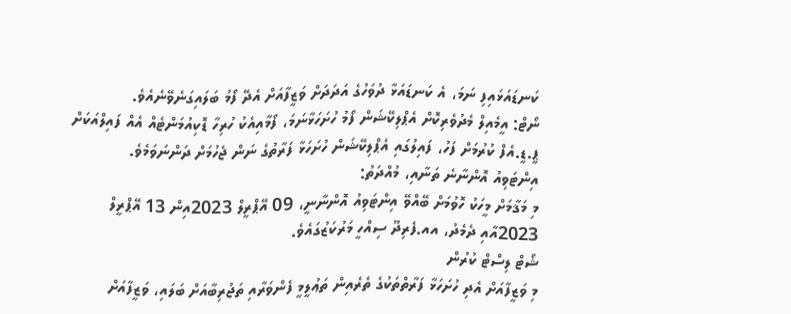ކަނޑައަޅައިފި ނަމަ، އެ ކަނޑައަޅާ ދުވަހުގެ އަދަދަށް ވަޒީފާއަށް އެދޭ ފޯމު ބަލައިގަނެވޭނެއެވެ.
ނޯޓް: އީމެއިލް މެދުވެރިކޮށް އެޕްލިކޭޝަން ފޯމު ހުށަހަޅާނަމަ، ފޯމާއިއެކު ހުރިހާ ޑޮކިއުމަންޓެއް އެއް ފައިލްއަކަށް ޕީ.ޑީ.އެފް ކުރުމަށް ފަހު، ފައިލުގައި އެޕްލިކޭޝަން ހުށަހަޅާ ފަރާތުގެ ނަން ޖެހުމަށް ދަންނަވަމެވެ.
އިންޓަވިއު އޮންނާނެ ތަނާއި، މުއްދަތު:
މި މަޤާމަށް މީހަކު ހޮވުމަށް ބޭއްވޭ އިންޓަވިއު އޮންނާނީ، 09 އޭޕްރީލް 2023އިން 13 އޭޕްރީލް 2023އާއި ދެމެދު، އއ.ފެރިދޫ ސިއްހީ މަރުކަޒުގައެވެ.
ޝޯޓް ލިސްޓް ކުރުން
މި ވަޒީފާއަށް އެދި ހުށަހަޅާ ފަރާތްތަކުގެ ތެރެއިން ތަޢުލީމީ ފެންވަރާއި ތަޖުރިބާއަށް ބަލައި، ވަޒީފާއަށް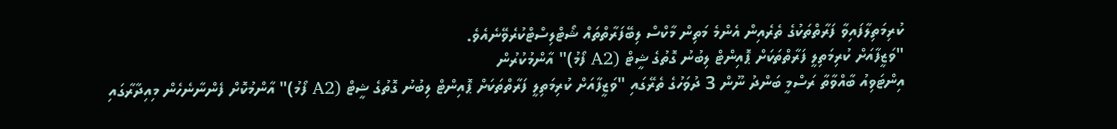ކުރިމަތިލާފައިވާ ފަރާތްތަކުގެ ތެރެއިން އެންމެ މަތިން މާކްސް ލިބޭފަރާތްތައް ޝޯޓްލިސްޓްކުރެވޭނެއެވެ.
"ވަޒީފާއަށް ކުރިމަތިލީ ފަރާތްތަކަށް ޕޮއިންޓް ލިބުނު ގޮތުގެ ޝީޓް (A2 ފޯމު)" އާންމުކުރުން
އިންޓަވިއު ބާއްވާތާ ރަސްމީ ބަންދު ނޫން 3 ދުވަހުގެ ތެރޭގައި "ވަޒީފާއަށް ކުރިމަތިލީ ފަރާތްތަކަށް ޕޮއިންޓް ލިބުނު ގޮތުގެ ޝީޓް (A2 ފޯމު)" އާންމުކޮށް ފެންނާނެހެން މިއިދާރާގައި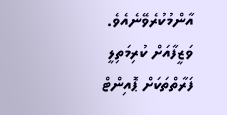އާންމުކުރެވޭނެއެވެ. ވަޒީފާއަށް ކުރިމަތިލީ ފަރާތްތަކަށް ޕޮއިންޓް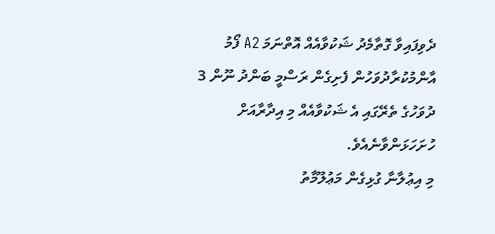ދެވިފައިވާ ގޮތާމެދު ޝަކުވާއެއް އޮތްނަމަ A2 ފޯމު އާންމުކުރާދުވަހުން ފެށިގެން ރަސްމީ ބަންދު ނޫން 3 ދުވަހުގެ ތެރޭގައި އެ ޝަކުވާއެއް މި އިދާރާއަށް ހުށަހަޅަންވާނެއެވެ.
މި އިޢުލާނާ ގުޅިގެން މަޢުލޫމާތު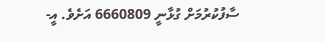ސާފުކުރުމަށް ގުޅާނީ 6660809 އަށެވެ. އީ-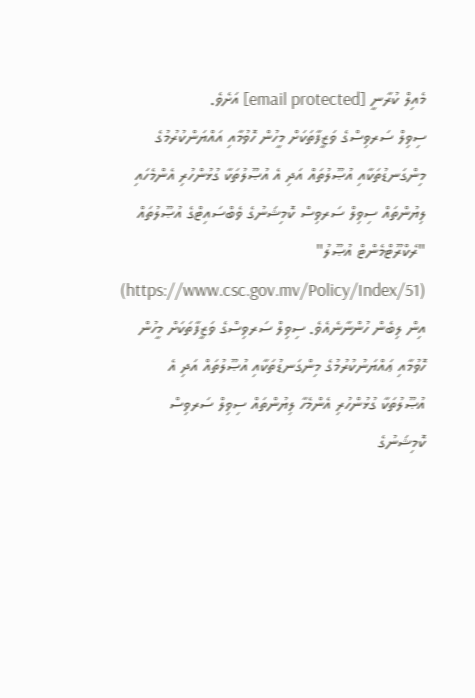މެއިލް ކުރާނީ [email protected] އަށެވެ.
ސިވިލް ސަރވިސްގެ ވަޒީފާތަކަށް މީހުން ހޮވުމާއި އައްޔަންކުރުމުގެ މިންގަނޑުތަކާއި އުޞޫލުތައް އަދި އެ އުޞޫލުތަކާ ގުޅުންހުރި އެންމެހައި ލިޔުންތައް ސިވިލް ސަރވިސް ކޮމިޝަނުގެ ވެބްސައިޓްގެ އުޞޫލުތައް "ރެކްރޫޓްމެންޓް އުޞޫލު" (https://www.csc.gov.mv/Policy/Index/51) އިން ލިބެން ހުންނާނެއެވެ. ސިވިލް ސަރވިސްގެ ވަޒީފާތަކަށް މީހުން ހޮވުމާއި ޢައްޔަނުކުރުމުގެ މިންގަނޑުތަކާއި އުޞޫލުތައް އަދި އެ އުޞޫލުތަކާ ގުޅުންހުރި އެންމެހާ ލިޔުންތައް ސިވިލް ސަރވިސް ކޮމިޝަނުގެ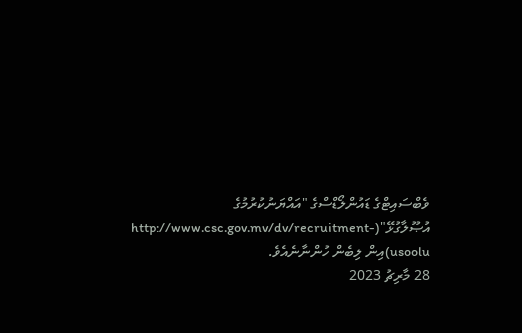ވެބްސައިޓްގެ ޑައުންލޯޑްސްގެ "އައްޔަނުކުރުމުގެ އުޞޫލާގުޅޭ"(http://www.csc.gov.mv/dv/recruitment-usoolu)އިން ލިބެން ހުންނާނެއެވެ.
28 މާރިޗު 2023